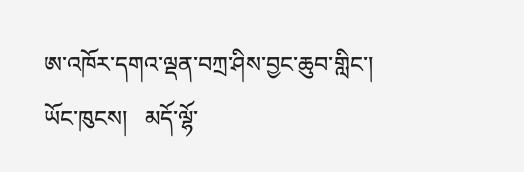ཨ་འཁོར་དགའ་ལྡན་བཀྲ་ཤིས་བྱང་ཆུབ་གླིང་།
ཡོང་ཁུངས།   མདོ་ལྷོ་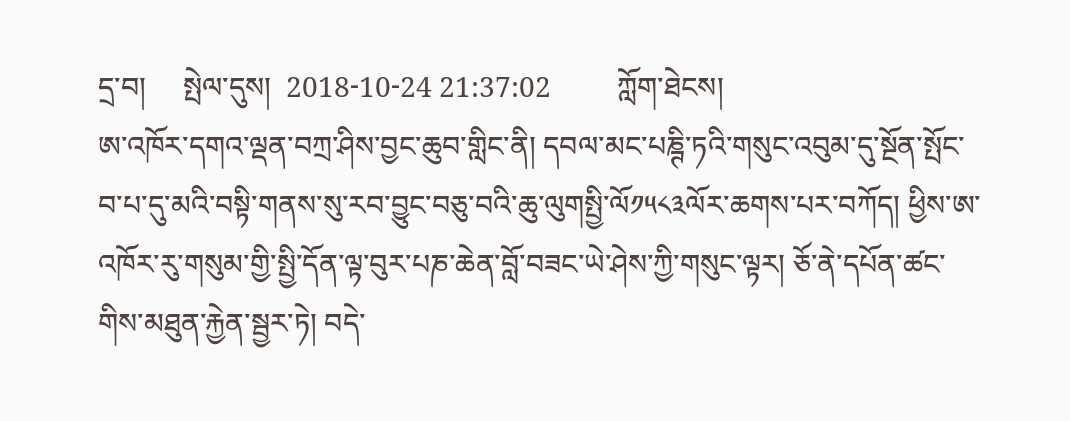དྲ་བ།     སྤེལ་དུས།  2018-10-24 21:37:02         ཀློག་ཐེངས།
ཨ་འཁོར་དགའ་ལྡན་བཀྲ་ཤིས་བྱང་ཆུབ་གླིང་ནི། དབལ་མང་པཎྚི་ཏའི་གསུང་འབུམ་དུ་སྔོན་སྤོང་བ་པ་དུ་མའི་བསྟི་གནས་སུ་རབ་བྱུང་བཅུ་བའི་ཆུ་ལུགསྤྱི་ལོ༡༥༨༣ལོར་ཆགས་པར་བཀོད། ཕྱིས་ཨ་འཁོར་རུ་གསུམ་གྱི་སྤྱི་དོན་ལྟ་བུར་པཎ་ཆེན་བློ་བཟང་ཡེ་ཤེས་ཀྱི་གསུང་ལྟར། ཅོ་ནེ་དཔོན་ཚང་གིས་མཐུན་རྐྱེན་སྦྱར་ཏེ། བདེ་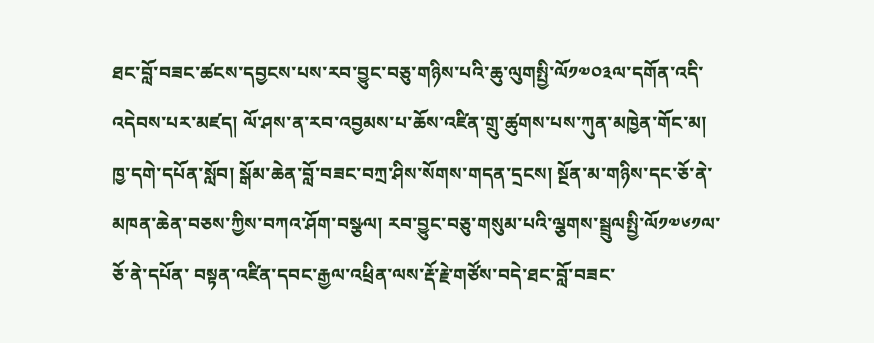ཐང་བློ་བཟང་ཚངས་དབྱངས་པས་རབ་བྱུང་བཅུ་གཉིས་པའི་ཆུ་ལུགསྤྱི་ལོ༡༧༠༣ལ་དགོན་འདི་འདེབས་པར་མཛད། ལོ་ཤས་ན་རབ་འབྱམས་པ་ཆོས་འཛིན་གྲུ་ཚུགས་པས་ཀུན་མཁྱེན་གོང་མ། ཁྱ་དགེ་དཔོན་སློབ། སྒོམ་ཆེན་བློ་བཟང་བཀྲ་ཤིས་སོགས་གདན་དྲངས། སྔོན་མ་གཉིས་དང་ཅོ་ནེ་མཁན་ཆེན་བཅས་ཀྱིས་བཀའ་ཤོག་བསྩལ། རབ་བྱུང་བཅུ་གསུམ་པའི་ལྕགས་སྦྲུལསྤྱི་ལོ༡༧༦༡ལ་ཅོ་ནེ་དཔོན་ བསྟན་འཛིན་དབང་རྒྱལ་འཕྲིན་ལས་རྡོ་རྗེ་གཙོས་བདེ་ཐང་བློ་བཟང་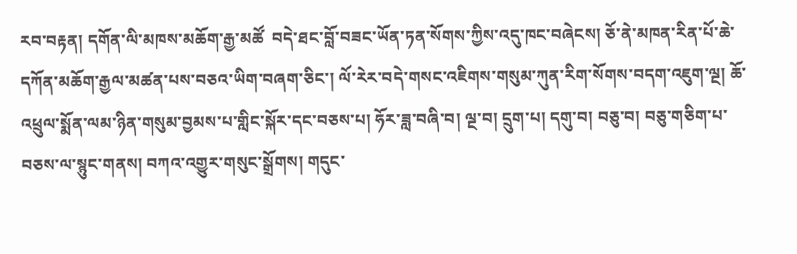རབ་བརྟན། དགོན་ལི་མཁས་མཆོག་རྒྱ་མཚོ  བདེ་ཐང་བློ་བཟང་ཡོན་ཏན་སོགས་ཀྱིས་འདུ་ཁང་བཞེངས། ཅོ་ནེ་མཁན་རིན་པོ་ཆེ་དཀོན་མཆོག་རྒྱལ་མཚན་པས་བཅའ་ཡིག་བཞག་ཅིང་། ལོ་རེར་བདེ་གསང་འཇིགས་གསུམ་ཀུན་རིག་སོགས་བདག་འཇུག་ལྔ། ཆོ་འཕྲུལ་སྨོན་ལམ་ཉིན་གསུམ་བྱམས་པ་གླིང་སྐོར་དང་བཅས་པ། ཧོར་ཟླ་བཞི་བ། ལྔ་བ། དྲུག་པ། དགུ་བ། བཅུ་བ། བཅུ་གཅིག་པ་བཅས་ལ་སྙུང་གནས། བཀའ་འགྱུར་གསུང་སྒྲོགས། གདུང་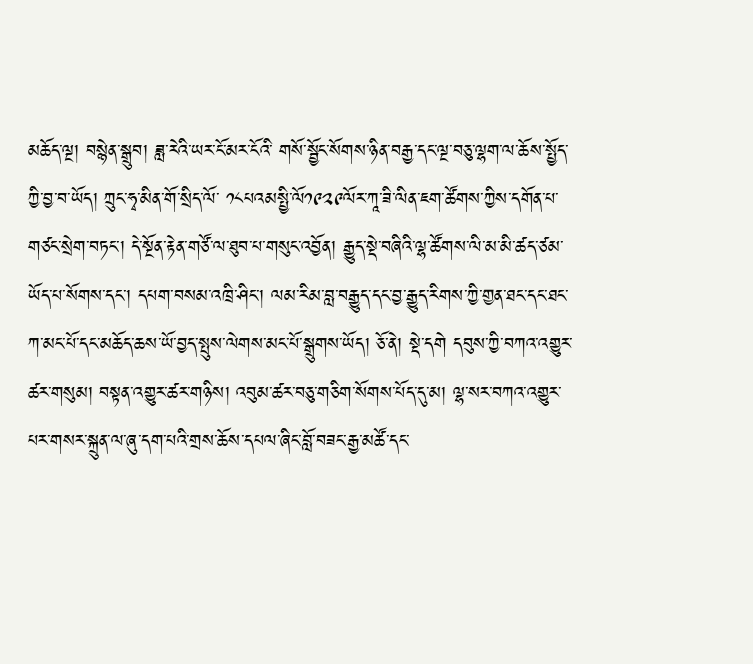མཆོད་ལྔ། བསྙེན་སྒྲུབ། ཟླ་རེའི་ཡར་ངོ་མར་ངོའི་ གསོ་སྦྱོང་སོགས་ཉིན་བརྒྱ་དང་ལྔ་བཅུ་ལྷག་ལ་ཆོས་སྤྱོད་ཀྱི་བྱ་བ་ཡོད། ཀྲུང་ཧྭ་མིན་གོ་སྲིད་ལོ་ ༡༨པའམསྤྱི་ལོ༡༩༢༩ལོར་ཀཱ་ཟི་ལིན་ཇག་ཚོགས་ཀྱིས་དགོན་པ་གཙང་སྲེག་བཏང་། དེ་སྔོན་རྟེན་གཙོ་ལ་ཐུབ་པ་གསུང་འབྱོན། རྒྱུད་སྡེ་བཞིའི་ལྷ་ཚོགས་ལི་མ་མི་ཚད་ཙམ་ཡོད་པ་སོགས་དང་། དཔག་བསམ་འཁྲི་ཤིང་། ལམ་རིམ་བླ་བརྒྱུད་དང་བྱ་རྒྱུད་རིགས་ཀྱི་གྱན་ཐང་དང་ཐང་ཀ་མང་པོ་དང་མཆོད་ཆས་ཡོ་བྱད་སྤུས་ལེགས་མང་པོ་སྒྲུགས་ཡོད། ཅོ་ནེ། སྡེ་དགེ དབུས་ཀྱི་བཀའ་འགྱུར་ཚར་གསུམ། བསྟན་འགྱུར་ཚར་གཉིས། འབུམ་ཚར་བཅུ་གཅིག་སོགས་པོད་དུ་མ། ལྷ་སར་བཀའ་འགྱུར་པར་གསར་སྐྲུན་ལ་ཞུ་དག་པའི་གྲས་ཆོས་དཔལ་ཞིང་བློ་བཟང་རྒྱ་མཚོ་དང་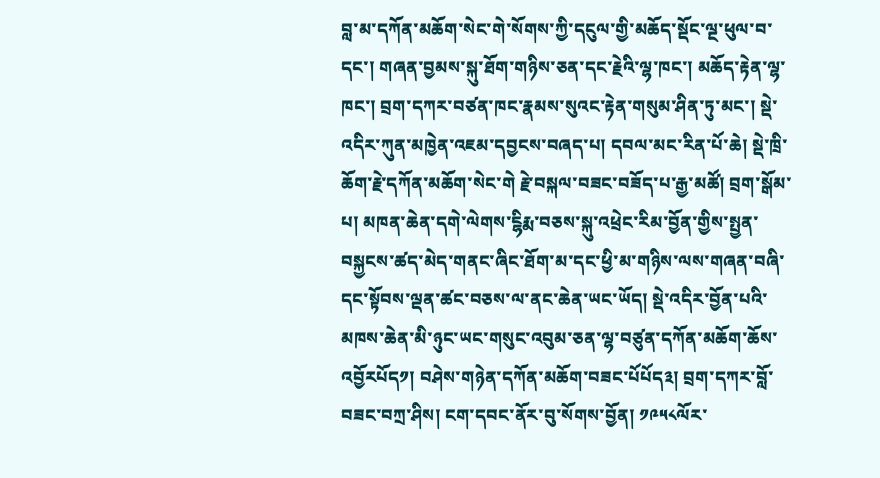བླ་མ་དཀོན་མཆོག་སེང་གེ་སོགས་ཀྱི་དངུལ་གྱི་མཆོད་སྡོང་ལྔ་ཕུལ་བ་དང་། གཞན་བྱམས་སྐུ་ཐོག་གཉིས་ཅན་དང་རྗེའི་ལྷ་ཁང་། མཆོད་རྟེན་ལྷ་ཁང་། བྲག་དཀར་བཙན་ཁང་རྣམས་སུའང་རྟེན་གསུམ་ཤིན་ཏུ་མང་། སྡེ་འདིར་ཀུན་མཁྱེན་འཇམ་དབྱངས་བཞད་པ། དབལ་མང་རིན་པོ་ཆེ། སྡེ་ཁྲི་ཆོག་རྗེ་དཀོན་མཆོག་སེང་གེ རྗེ་བསྐལ་བཟང་བཟོད་པ་རྒྱ་མཚོ། བྲག་སྒོམ་པ། མཁན་ཆེན་དགེ་ལེགས་ངྷིརྨ་བཅས་སྐུ་འཕྲེང་རིམ་བྱོན་གྱིས་སྤྱན་བསྐྱངས་ཚད་མེད་གནང་ཞིང་ཐོག་མ་དང་ཕྱི་མ་གཉིས་ལས་གཞན་བཞི་དང་སྟོབས་ལྡན་ཚང་བཅས་ལ་ནང་ཆེན་ཡང་ཡོད། སྡེ་འདིར་བྱོན་པའི་མཁས་ཆེན་མི་ཉུང་ཡང་གསུང་འབུམ་ཅན་ལྷ་བཙུན་དཀོན་མཆོག་ཆོས་འབྱོརཔོད༡། བཤེས་གཉེན་དཀོན་མཆོག་བཟང་པོཔོད༣། བྲག་དཀར་བློ་བཟང་བཀྲ་ཤིས། ངག་དབང་ནོར་བུ་སོགས་བྱོན། ༡༩༥༨ལོར་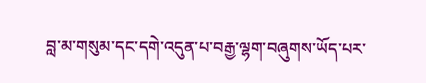བླ་མ་གསུམ་དང་དགེ་འདུན་པ་བརྒྱ་ལྷག་བཞུགས་ཡོད་པར་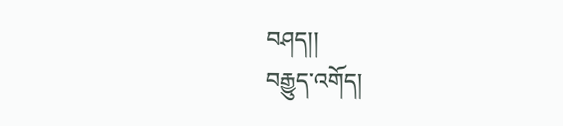བཤད།།
བརྒྱུད་འགོད།